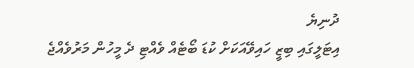ދުނިޔެ
އިޓަލީގައި ބިޒީ ހައިވޭއަކަށް ކުޑަ ބޯޓެއް ވެއްޓި ދެ މީހުން މަރުވެއްޖެ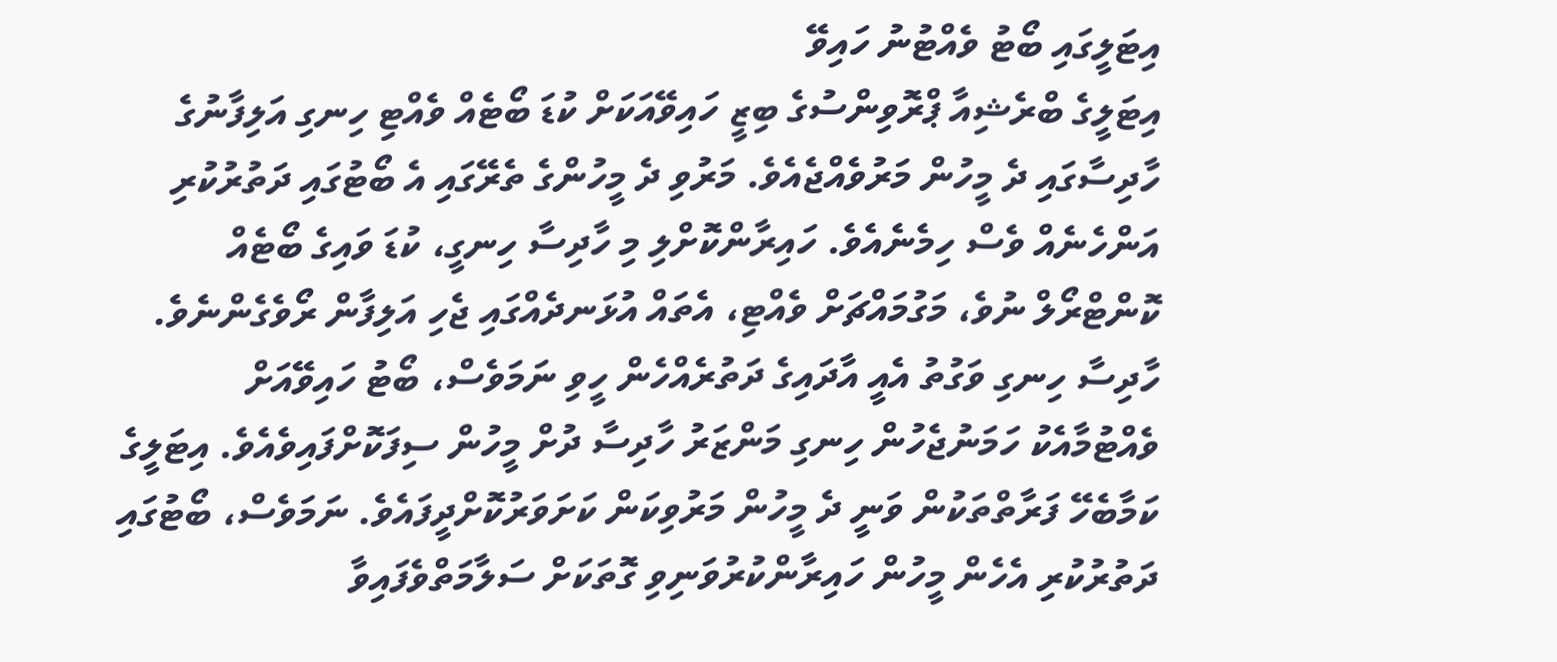އިޓަލީގައި ބޯޓު ވެއްޓުނު ހައިވޭ
އިޓަލީގެ ބްރެޝިއާ ޕްރޮވިންސުގެ ބިޒީ ހައިވޭއަކަށް ކުޑަ ބޯޓެއް ވެއްޓި ހިނގި އަލިފާނުގެ ހާދިސާގައި ދެ މީހުން މަރުވެއްޖެއެވެ. މަރުވި ދެ މީހުންގެ ތެރޭގައި އެ ބޯޓުގައި ދަތުރުކުރި އަންހެނެއް ވެސް ހިމެނެއެވެ. ހައިރާންކޮށްލި މި ހާދިސާ ހިނގީ، ކުޑަ ވައިގެ ބޯޓެއް ކޮންޓްރޯލް ނުވެ، މަގުމައްޗަށް ވެއްޓި، އެތައް އުޅަނދެއްގައި ޖެހި އަލިފާން ރޯވެގެންނެވެ.
ހާދިސާ ހިނގި ވަގުތު އެއީ އާދައިގެ ދަތުރެއްހެން ހީވި ނަމަވެސް، ބޯޓު ހައިވޭއަށް ވެއްޓުމާއެކު ހަމަނުޖެހުން ހިނގި މަންޒަރު ހާދިސާ ދުށް މީހުން ސިފަކޮށްފައިވެއެވެ. އިޓަލީގެ ކަމާބެހޭ ފަރާތްތަކުން ވަނީ ދެ މީހުން މަރުވިކަން ކަށަވަރުކޮށްދީފައެވެ. ނަމަވެސް، ބޯޓުގައި ދަތުރުކުރި އެހެން މީހުން ހައިރާންކުރުވަނިވި ގޮތަކަށް ސަލާމަތްވެފައިވާ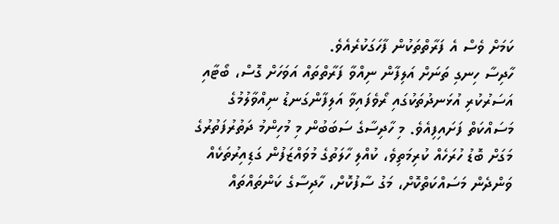ކަމަށް ވެސް އެ ފަރާތްތަކުން ފާހަގަކުރެއެވެ.
ހާދިސާ ހިނގި ތަނަށް އަލިފާން ނިއްވާ ފަރާތްތައް އަވަހަށް ގޮސް، ބޯޓާއި އަސަރުކުރި އުޅަނދުތަކުގައި ރޯވެފައިވާ އަލިފާންގަނޑު ނިއްވާލުމުގެ މަސައްކަތް ފަށައިފިއެވެ. މި ހާދިސާގެ ސަބަބުން މި މުހިންމު ދަތުރުފަތުރުގެ މަގަށް ބޮޑު ހުރަހެއް ކުރިމަތިވެ، ކުއްލި ހާލަތުގެ މުވައްޒަފުން ގަޑިއިރުތަކެއް ވަންދެން މަސައްކަތްކޮށް، މަގު ސާފުކޮށް، ހާދިސާގެ ކަންތައްތައް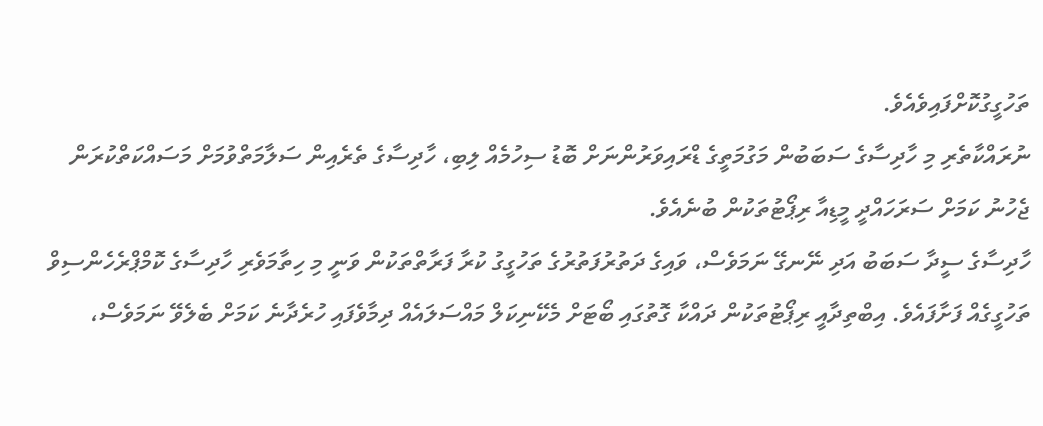ތަހުގީގުކޮށްފައިވެއެވެ.
ނުރައްކާތެރި މި ހާދިސާގެ ސަބަބުން މަގުމަތީގެ ޑްރައިވަރުންނަށް ބޮޑު ސިހުމެއް ލިބި، ހާދިސާގެ ތެރެއިން ސަލާމަތްވުމަށް މަސައްކަތްކުރަން ޖެހުނު ކަމަށް ސަރަހައްދީ މީޑިއާ ރިޕޯޓުތަކުން ބުނެއެވެ.
ހާދިސާގެ ސީދާ ސަބަބު އަދި ނޭނގޭ ނަމަވެސް، ވައިގެ ދަތުރުފަތުރުގެ ތަހުގީގު ކުރާ ފަރާތްތަކުން ވަނީ މި ހިތާމަވެރި ހާދިސާގެ ކޮމްޕްރެހެންސިވް ތަހުގީގެއް ފަށާފައެވެ. އިބްތިދާއީ ރިޕޯޓުތަކުން ދައްކާ ގޮތުގައި ބޯޓަށް މެކޭނިކަލް މައްސަލައެއް ދިމާވެފައި ހުރެދާނެ ކަމަށް ބެލެވޭ ނަމަވެސް،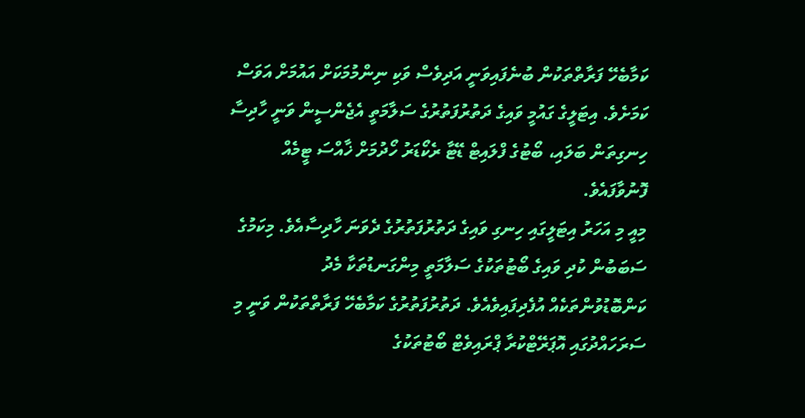ކަމާބެހޭ ފަރާތްތަކުން ބުނެފައިވަނީ އަދިވެސް ވަކި ނިންމުމަކަށް އައުމަށް އަވަސް ކަމަށެވެ. އިޓަލީގެ ގައުމީ ވައިގެ ދަތުރުފަތުރުގެ ސަލާމަތީ އެޖެންސީން ވަނީ ހާދިސާ ހިނގިތަން ބަލައި، ބޯޓުގެ ފްލައިޓް ޑޭޓާ ރެކޯޑަރު ހޯދުމަށް ޚާއްސަ ޓީމެއް ފޮނުވާފައެވެ.
މިއީ މި އަހަރު އިޓަލީގައި ހިނގި ވައިގެ ދަތުރުފަތުރުގެ ދެވަނަ ހާދިސާއެވެ. މިކަމުގެ ސަބަބުން ކުދި ވައިގެ ބޯޓުތަކުގެ ސަލާމަތީ މިންގަނޑުތަކާ މެދު ކަންބޮޑުވުންތަކެއް އުފެދިފައިވެއެވެ. ދަތުރުފަތުރުގެ ކަމާބެހޭ ފަރާތްތަކުން ވަނީ މި ސަރަހައްދުގައި އޮޕަރޭޓްކުރާ ޕްރައިވެޓް ބޯޓުތަކުގެ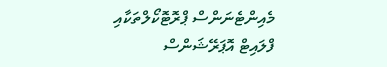މެއިންޓެނަންސް ޕްރޮޓޮކޯލްތަކާއި ފްލައިޓް އޮޕަރޭޝަންސް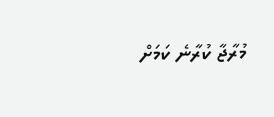މުރާޖާ ކުރާނެ ކަމަށް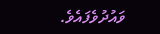ވައުދުވެފައެވެ.